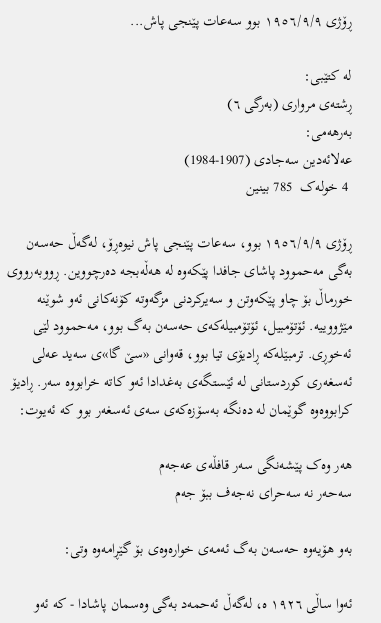ڕۆژی ١٩٥٦/٩/٩ بوو سەعات پێنجی پاش...

لە کتێبی:
ڕشتەی مرواری (بەرگی ٦)
بەرهەمی:
عەلائەدین سەجادی (1907-1984)
 4 خولەک  785 بینین

ڕۆژی ١٩٥٦/٩/٩ بوو، سەعات پێنجی پاش نیوەڕۆ، لەگەڵ حەسەن بەگی مەحموود پاشای جافدا پێکەوە لە هەڵەبجە دەرچووین. ڕووبەرووی خورماڵ بۆ چاو پێکەوتن و سەیرکردنی مزگەوتە کۆنەکانی ئەو شوێنە مێژووییە. ئۆتۆمبیل، ئۆتۆمبیلەکەی حەسەن بەگ بوو، مەحموود لێی ئەخوڕی. ترمبێلەکە ڕادیۆی تیا بوو، قەوانی «سێ گا»ی سەید عەلی ئەسغەری کوردستانی لە ئێستگەی بەغدادا ئەو کاتە خرابووە سەر. ڕادیۆ کرابووەوە گوێمان لە دەنگە بەسۆزەکەی سەی ئەسغەر بوو کە ئەیوت:

هەر وەک پێشەنگی سەر قافڵەی عەجەم
سەحەر نە سەحرای نەجەف ببۆ جەم

بەو هۆیەوە حەسەن بەگ ئەمەی خوارەوەی بۆ گێڕامەوە وتی:

ئەوا ساڵی ١٩٢٦ ە، لەگەڵ ئەحمەد بەگی وەسمان پاشادا - کە ئەو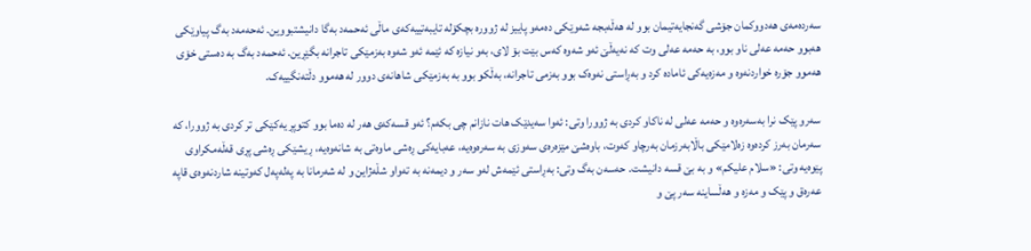سەردەمەی هەدووکمان جۆشی گەنجایەتیمان بوو لە هەڵەبجە شەوێکی دەمەو پاییز لە ژوورە بچکۆلە تایبەتییەکەی ماڵی ئەحمەد بەگا دانیشتبووین. ئەحەمەد بەگ پیاوێکی هەبوو حەمە عەلی ناو بوو، بە حەمە عەلی وت کە نەیەڵێ ئەو شەوە کەس بێت بۆ لای، بەو نیازە کە ئێمە ئەو شەوە بەزمێکی تاجرانە بگێڕین. ئەحمەد بەگ بە دەستی خۆی هەموو جۆرە خواردنەوە و مەزەیەکی ئامادە کرد و بەڕاستی نەوەک بوو بەزمی تاجرانە، بەڵکو بوو بە بەزمێکی شاهانەی دوور لە هەموو دڵتەنگییەک.

سەرو پێک نرا بەسەرەوە و حەمە عەلی لە ناکاو کردی بە ژوورا وتی: ئەوا سەیدێک هات نازانم چی بکەم؟ ئەو قسەکەی هەر لە دەما بوو کتوپڕ یەکێکی تر کردی بە ژوورا، کە سەرمان بەرز کردەوە زەلامێکی باڵابەرزمان بەرچاو کەوت، باوەشێ مێزەرەی سەوزی بە سەرەوەیە، عەبایەکی ڕەشی ماوەتی بە شانەوەیە، ڕیشێکی ڕەشی پڕی قەڵەمکراوی پێوەیە وتی: «سلام علیکم» و بە بێ قسە دانیشت. حەسەن بەگ وتی: بەڕاستی ئێمەش لەو سەر و دیمەنە بە تەواو شڵەژاین و لە شەرمانا بە پەلەپەل کەوتینە شاردنەوەی قاپە عەرەق و پێک و مەزە و هەڵساینە سەر پێ و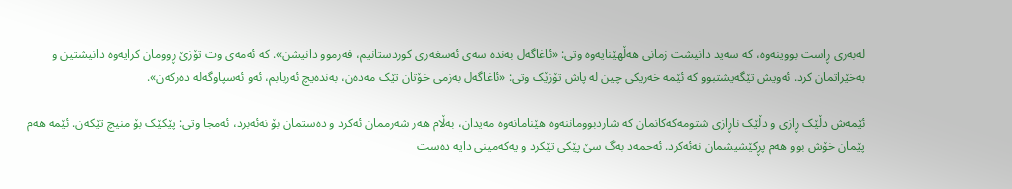لەبەری ڕاست بووینەوە، کە سەید دانیشت زمانی هەڵهێنایەوە وتی: «ئاغاگەل بەندە سەی ئەسغەری کوردستانیم، فەرموو دانیشن». کە ئەمەی وت تۆزێ ڕوومان کرایەوە دانیشتین و بەخێراتمان کرد. ئەویش تێگەیشتبوو کە ئێمە خەریکی چین لە پاش تۆزێک وتی: «ئاغاگەل بەزمی خۆتان تێک مەدەن، بەندەیچ ئەربابم، ئەو ئەسپاوگەلە دەرکەن».

ئێمەش دڵێک ڕازی و دڵێک ناڕازی شتومەکەکانمان کە شاردبووماننەوە هێنامانەوە مەیدان، بەڵام هەر شەرممان ئەکرد و دەستمان بۆ نەئەبرد، ئەمجا وتی: پێکێک بۆ منیچ تێکەن. ئێمە هەم پێمان خۆش بوو هەم پڕکێشیشمان نەئەکرد. ئەحمەد بەگ سێ پێکی تێکرد و یەکەمینی دایە دەست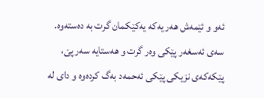ئەو و ئێمەش هەر یەکە یەکێکمان گرت بە دەستەوە. سەی ئەسغەر پێکی وەر گرت و هەستایە سەر پێ، پێکەکەی نزیکی پێکی ئەحمەد بەگ کردەوە و دای لە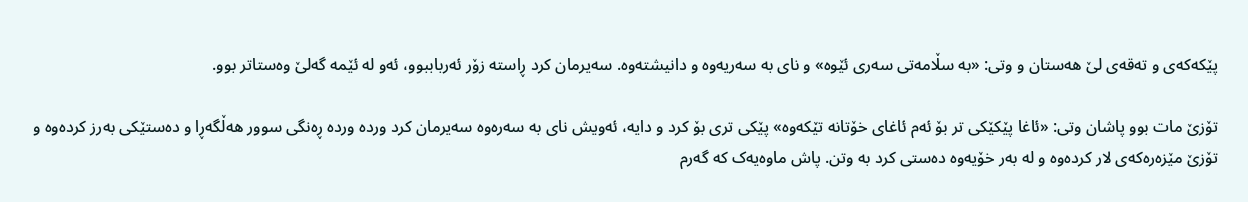پێکەکەی و تەقەی لێ هەستان و وتی: «بە سڵامەتی سەری ئێوە» و نای بە سەریەوە و دانیشتەوە. سەیرمان کرد ڕاستە زۆر ئەرباببوو، ئەو لە ئێمە گەلێ وەستاتر بوو.

تۆزێ مات بوو پاشان وتی: «ئاغا پێکێکی تر بۆ ئەم ئاغای خۆتانە تێکەوە» پێکی تری بۆ کرد و دایە، ئەویش نای بە سەرەوە سەیرمان کرد وردە وردە ڕەنگی سوور هەڵگەڕا و دەستێکی بەرز کردەوە و تۆزێ مێزەرەکەی لار کردەوە و لە بەر خۆیەوە دەستی کرد بە وتن. پاش ماوەیەک کە گەرم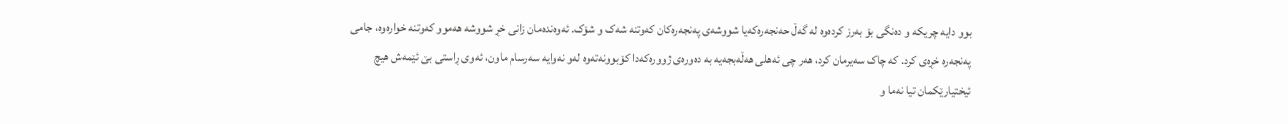بوو دایە چریکە و دەنگی بۆ بەرز کردەوە لە گەڵ حەنجەرەکەیا شووشەی پەنجەرەکان کەوتنە شەک و شۆک. ئەوەندەمان زانی خڕ شووشە هەموو کەوتنە خوارەوە، جامی پەنجەرە خڕەی کرد. کە چاک سەیرمان کرد، هەر چی ئەهلی هەڵەبجەیە بە دەورەی ژوورەکەدا کۆبوونەتەوە لەو نەوایە سەرسام ماون، ئەوی ڕاستی بێ ئێمەش هیچ ئیختیارێکمان تیا نەما و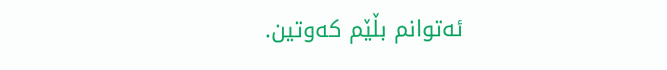ئەتوانم بڵێم کەوتین.